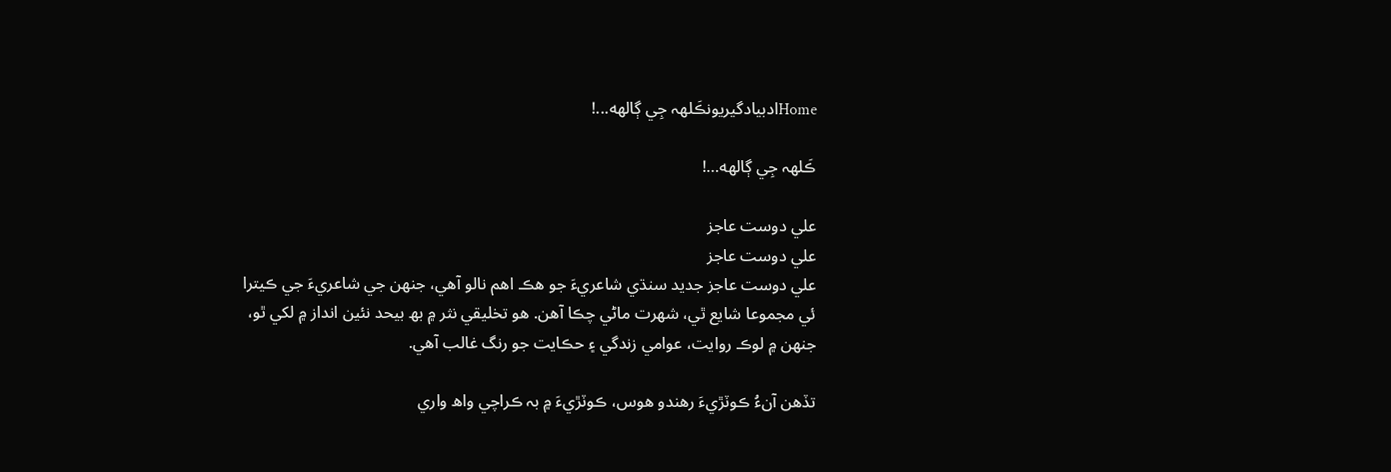Homeادبيادگيريونڪَلهہ جِي ڳالهه...!

ڪَلهہ جِي ڳالهه…!

علي دوست عاجز
علي دوست عاجز
علي دوست عاجز جديد سنڌي شاعريءَ جو ھڪ اھم نالو آھي، جنھن جي شاعريءَ جي ڪيترا ئي مجموعا شايع ٿي، شھرت ماڻي چڪا آھن. ھو تخليقي نثر ۾ بھ بيحد نئين انداز ۾ لکي ٿو، جنھن ۾ لوڪ روايت، عوامي زندگي ۽ حڪايت جو رنگ غالب آھي.

تڏھن آنءُ ڪوٽڙيءَ رهندو هوس، ڪوٽڙيءَ ۾ بہ ڪراچي واھ واري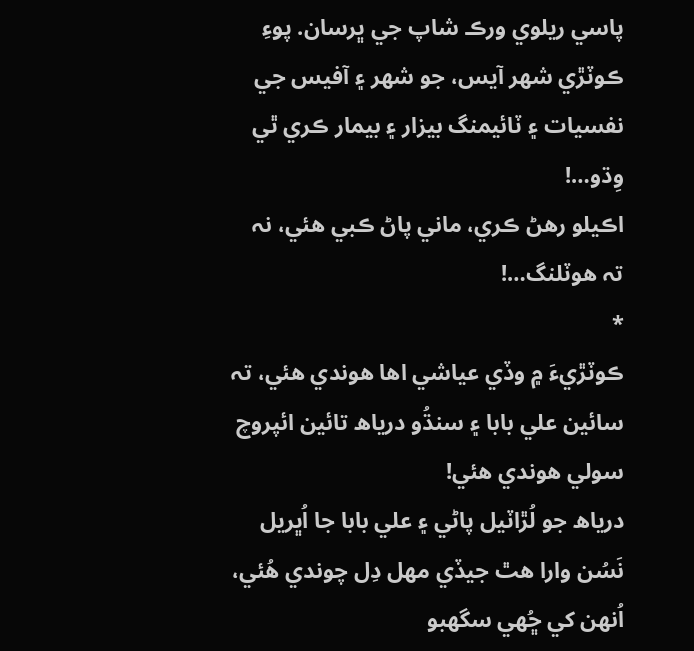پاسي ريلوي ورڪ شاپ جي ڀرسان. پوءِ ڪوٽڙي شھر آيس، جو شھر ۽ آفيس جي نفسيات ۽ ٽائيمنگ بيزار ۽ بيمار ڪري ٿي وِڌو…!
اڪيلو رهڻ ڪري، ماني پاڻ ڪبي هئي، نہ تہ هوٽلنگ…!
*
ڪوٽڙيءَ ۾ وڏي عياشي اها هوندي هئي، تہ سائين علي بابا ۽ سنڌُو درياھ تائين ائپروچ سولي هوندي هئي!
درياھ جو لُڙاٽيل پاڻي ۽ علي بابا جا اُڀريل نَسُن وارا هٿ جيڏي مھل دِل چوندي هُئي، اُنهن کي ڇُھي سگهبو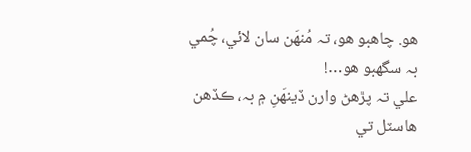هو. چاهبو هو، تہ مُنھَن سان لائي، چُمي بہ سگهبو هو…!
علي تہ پڙهڻ وارن ڏينھَنِ ۾ بہ، ڪڏهن هاسٽل تي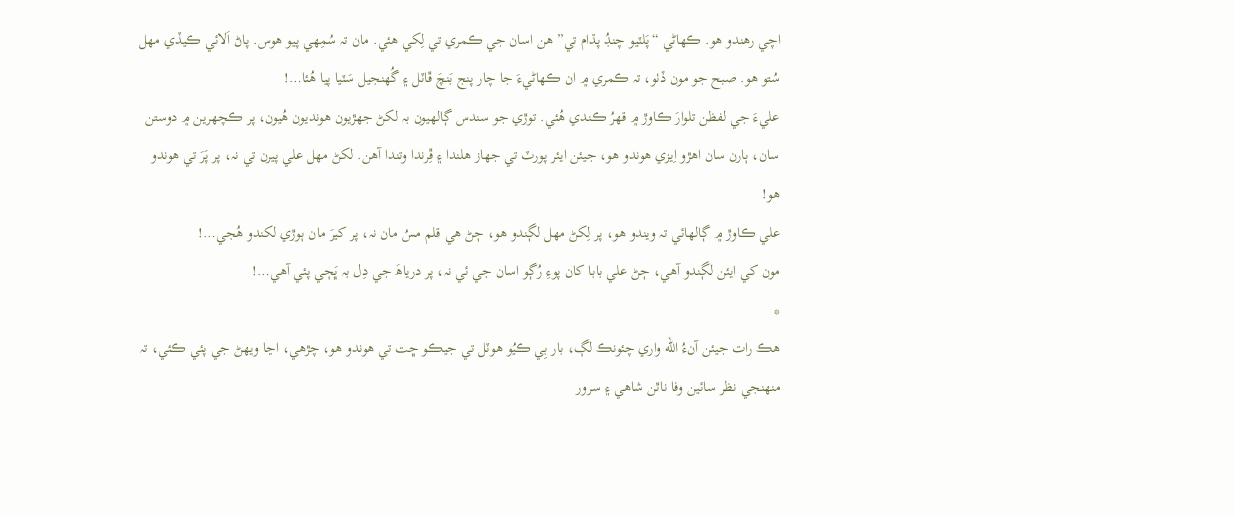اچي رهندو هو. ڪھاڻي “پَلٽيو چنڊُ پڌام تي” هن اسان جي ڪمري تي لِکي هئي. مان تہ سُمِهي پيو هوس. پاڻ اَلائي ڪيڏي مھل سُتو هو. صبح جو مون ڏٺو، تہ ڪمري ۾ ان ڪھاڻيءَ جا چار پنج بَنچَ ڦاٽل ۽ گُهنجيل سَٽيا پيا هُئا…!
عليءَ جي لفظن تلوارَ ڪاوڙ ۾ قھرُ ڪندي هُئي. توڙي جو سندس ڳالهيون بہ لکڻ جھڙيون هونديون هُيون، پر ڪچھرين ۾ دوستن سان، ٻارن سان اهڙو اِيزي هوندو هو، جيئن ايئر پورٽ تي جھاز هلندا ۽ ڦِرندا وتندا آهن. لکڻ مھل علي پيرن تي نہ، پر پَرَ تي هوندو هو!
علي ڪاوڙ ۾ ڳالهائي تہ ويندو هو، پر لِکڻ مھل لڳندو هو، ڄڻ هي قلم مسُ مان نہ، پر کيرَ مان ٻوڙي لکندو هُجي…!
مون کي ايئن لڳندو آهي، ڄڻ علي بابا کان پوءِ رُڳو اسان جي ئي نہ، پر درياھَ جي دِل بہ ڀَڄي پئي آهي…!
*
هڪ رات جيئن آنءُ الله واري چئونڪ لڳ، بار بِي ڪيُو هوٽل تي جيڪو ڇت تي هوندو هو، چڙهي، اڃا ويھڻ جي پئي ڪئي، تہ منهنجي نظر سائين وفا ناٿن شاهي ۽ سرور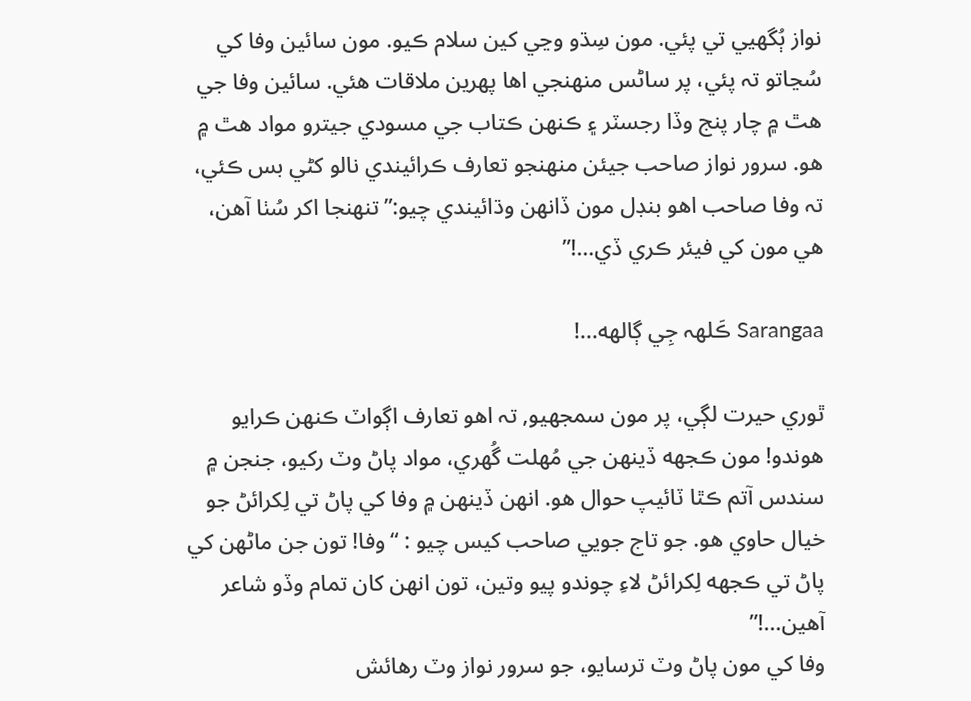نواز ٻُگهيي تي پئي. مون سِڌو وڃي کين سلام ڪيو. مون سائين وفا کي سُڃاتو تہ پئي، پر ساڻس منھنجي اها پھرين ملاقات هئي. سائين وفا جي هٿ ۾ چار پنج وڏا رجسٽر ۽ ڪنھن ڪتاب جي مسودي جيترو مواد هٿ ۾ هو. سرور نواز صاحب جيئن منھنجو تعارف ڪرائيندي نالو کڻي بس ڪئي، تہ وفا صاحب اهو بنڊل مون ڏانھن وڌائيندي چيو:”تنھنجا اکر سُٺا آهن، هي مون کي فيئر ڪري ڏي…!”

Sarangaa ڪَلهہ جِي ڳالهه...!

ٿوري حيرت لڳي، پر مون سمجهيو, تہ اهو تعارف اڳواٽ ڪنھن ڪرايو هوندو! مون ڪجهه ڏينھن جي مُھلت گُهري، مواد پاڻ وٽ رکيو، جنجن ۾ سندس آتم ڪٿا ٽائيپ حوال هو. انهن ڏينھن ۾ وفا کي پاڻ تي لِکرائڻ جو خيال حاوي هو. جو تاج جويي صاحب کيس چيو : “وفا! تون جن ماڻهن کي پاڻ تي ڪجهه لِکرائڻ لاءِ چوندو پيو وتين، تون انهن کان تمام وڏو شاعر آهين…!”
وفا کي مون پاڻ وٽ ترسايو، جو سرور نواز وٽ رهائش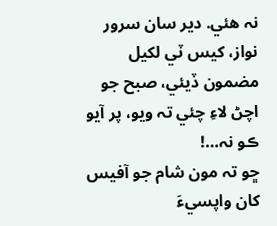نہ هئي. دير سان سرور نواز، کيس ٽي لکيل مضمون ڏيئي، صبح جو اچڻ لاءِ چئي تہ ويو، پر آيو ڪو نہ…!
ڇو تہ مون شام جو آفيس کان واپسيءَ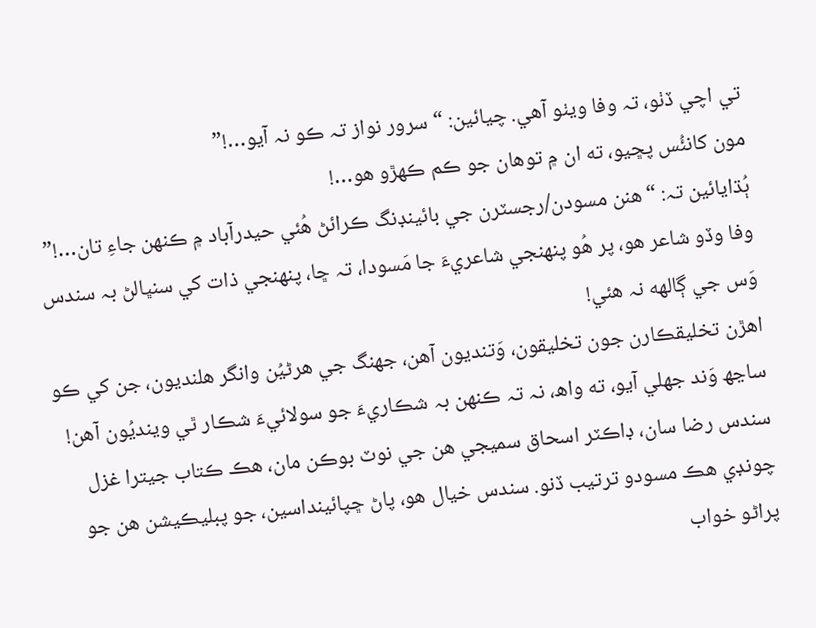تي اچي ڏٺو، تہ وفا ويٺو آهي. چيائين: “سرور نواز تہ ڪو نہ آيو…!”
مون کانئُس پڇيو، ته ان ۾ توهان جو ڪم ڪھڙو ھو…!
ٻُڌايائين تہ: “هنن مسودن/رجسٽرن جي بائينڊنگ ڪرائڻ هُئي حيدرآباد ۾ ڪنھن جاءِ تان…!”
وفا وڏو شاعر هو، پر هُو پنھنجي شاعريءَ جا مَسودا، تہ ڇا، پنھنجي ذات کي سنڀالڻ بہ سندس وَس جي ڳالهه نہ هئي!
اهڙن تخليقڪارن جون تخليقون، وَتنديون آهن، جهنگ جي هرڻيُن وانگر هلنديون، جن کي ڪو ساڃھ وَند جهلي آيو، ته واھ، نہ تہ ڪنھن بہ شڪاريءَ جو سولائيءَ شڪار ٿي وينديُون آهن! سندس رضا سان، ڊاڪٽر اسحاق سميجي هن جي نوٽ بوڪن مان، هڪ ڪتاب جيترا غزل چونڊي هڪ مسودو ترتيب ڏنو. سندس خيال هو، پاڻ ڇپائينداسين، جو پبليڪيشن هن جو پراڻو خواب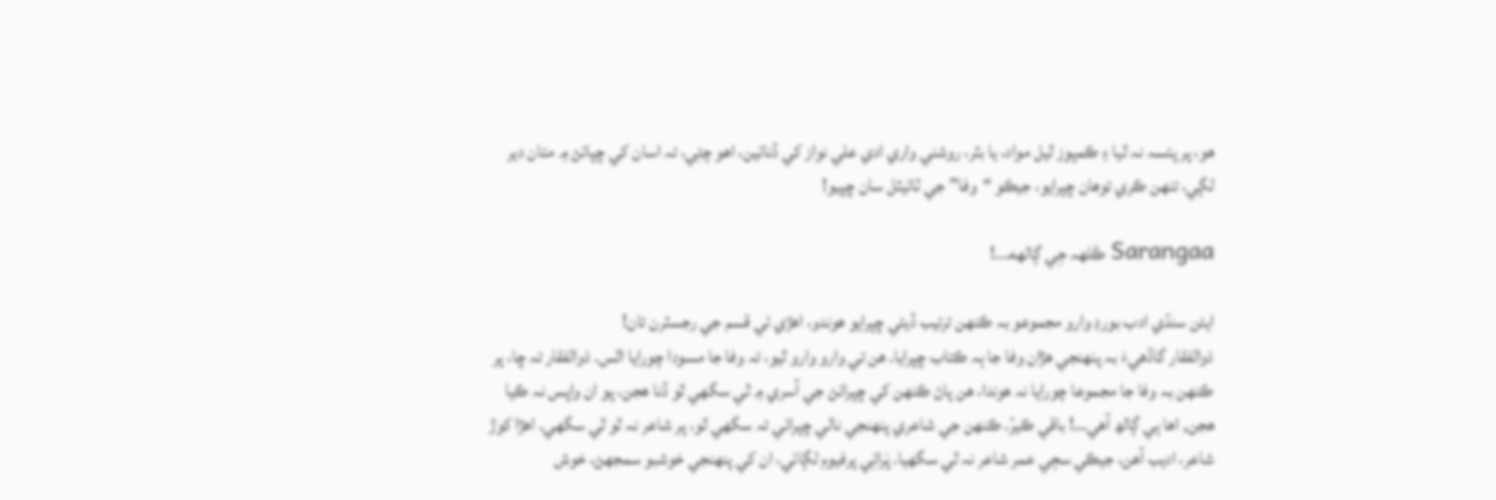هو، پر پئسہ نہ ٿيا ۽ ڪمپوز ٿيل مواد، يا بٽر، روشني واري ادي علي نواز کي ڏنائين، اهو چئِي، تہ اسان کي ڇپائڻ ۾ متان دير لڳي، تنھن ڪري توهان ڇپرايو، جيڪو “وفا” جي ٽائيٽل سان ڇپيو!

Sarangaa ڪَلهہ جِي ڳالهه...!

ايئن سنڌي ادب بورڊ وارو مجموعو بہ ڪنھن ترتيب ڏيئي ڇپرايو هوندو، اهڙي ئي قسم جي رجسٽرن تان!
ذوالفقار گاڏهيءَ بہ پنھنجي هڙان وفا جا ٻہ ڪتاب ڇپرايا. هن تي وارو وارو ٿيو، تہ وفا جا مسودا چورايا اٿس. ذوالفقار تہ ڇا، پر ڪنھن بہ وفا جا مجموعا چورايا نہ هوندا، هن پاڻ ڪنھن کي ڇپرائڻ جي آسري ۾ ٿي سگهي ٿو ڏنا هجن، پو ان واپس نہ ڪيا هجن, اها ٻي ڳالھ آھي…! باقي ڪيرُ. ڪنھن جي شاعري پنھنجي نالي ڇپرائي تہ سگهي ٿو، پر شاعر نہ ٿو ٿي سگهي. اهڙا کوڙ شاعر، اديب آهن، جيڪي سڄي عمر شاعر نہ ٿي سگهيا. پَرائِي پرفيوم لڳائي، ان کي پنھنجي خوشبو سمجهڻ، خوش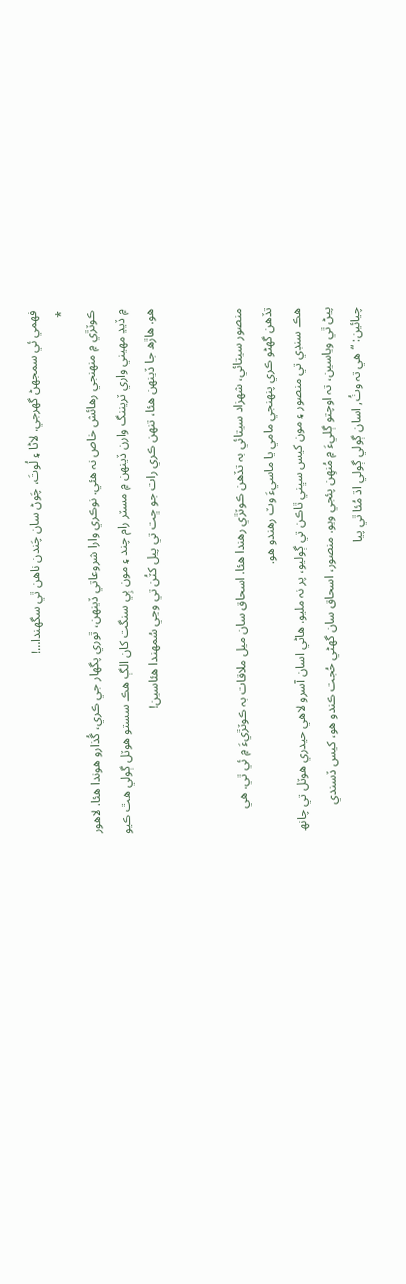فھمي ئي سمجهڻ گهرجي. لاڻا ۽ لُوتَ، چَوڻ سان چَندن ناهن ٿي سگهندا…!
*
ڪوٽڙي ۾ منھنجي رهائش خاص نہ هئي. نوڪري وارا شروعاتي ڏينھن، ٿوري پگهار جي ڪري، گُذارو هوندا هئا. لاهور ۾ ڏيڍ مھيني واري ٽريننگ وارن ڏينھن ۾ مسٽر رام چند ۽ مون ٻِي سنگت کان الڳ هڪ سستو هوٽل ڳولي هٿ ڪيو هو. ھاڙھ جا ڏينھن هئا، تنھن ڪري رات جو ڇت تي پيل کٽُن تي وڃي سُمهندا هئاسين!


منصور سيتائي، شھزاد سيتائي بہ تڏهن ڪوٽڙي رهندا هئا. اسحاق سان ميل ملاقات بہ ڪوٽڙيءَ ۾ ئي ٿي. هي تڏھن گهڻو ڪري پنھنجي مامي يا ماسيءَ وٽ رهندو هو.
هڪ سنڊي تي منصور ۽ مون کيس سڀني ٿاڪن تي ڳوليو، پر نہ مليو. هاڻي اسان آسرو لاهي حيدري هوٽل تي چانھ پيڻ ٿي وياسين، تہ اوچتو ڳليءَ ۾ مُنھِن پئجي ويو. منصور، اسحاق سان گهڻي حُجت ڪندو هو، کيس ڏسندي چيائين: “هي تہ وٺُ, اسان ڳولي ڳولي اڌ مُئا ٿي پيا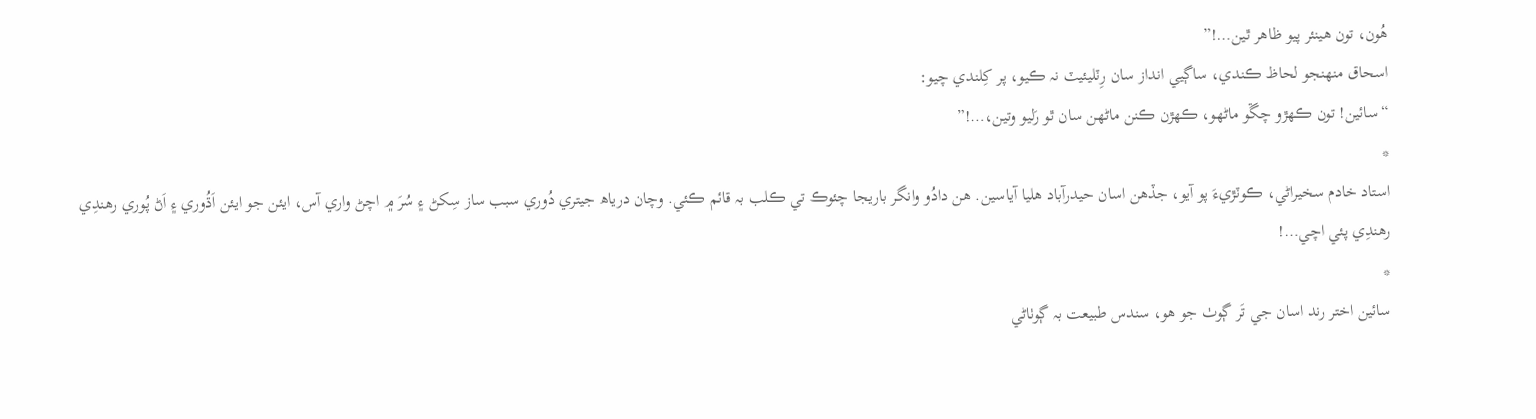هُون، تون هينئر پيو ظاهر ٿين…!”
اسحاق منھنجو لحاظ ڪندي، ساڳيي انداز سان رِٽليئيٽ نہ ڪيو، پر کِلندي چيو:
“سائين! تون ڪھڙو چڱو ماڻهو، ڪھڙن ڪنن ماڻهن سان ٿو رَليو وتين،…!”
*
استاد خادم سخيراڻي، ڪوٽڙيءَ پو آيو، جڏهن اسان حيدرآباد هليا آياسين. هن دادُو وانگر باريجا چئوڪ تي ڪلب بہ قائم ڪئي. وچان درياھ جيتري دُوري سبب ساز سِکڻ ۽ سُرَ ۾ اچڻ واري آس، ايئن جو ايئن اَڌُوري ۽ اَڻ پُوري رهندِي رهندِي پئي اچي…!
*
سائين اختر رند اسان جي تَر ڳوٺ جو هو، سندس طبيعت بہ ڳوٺاڻي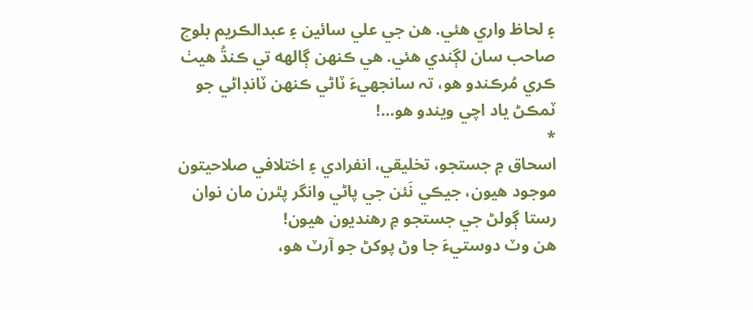۽ لحاظ واري هئي. هن جي علي سائين ۽ عبدالڪريم بلوچ صاحب سان لڳندي هئي. هي ڪنهن ڳالهه تي ڪنڌُ هيٺ ڪري مُرڪندو هو، تہ سانجهيءَ ٽاڻي ڪنھن ٽانڊاڻي جو ٽمڪڻ ياد اچي ويندو هو…!
*
اسحاق ۾ جستجو، تخليقي، انفرادي ۽ اختلافي صلاحيتون موجود هيون، جيڪي نَئن جي پاڻي وانگر پٿرن مان نوان رستا ڳولڻ جي جستجو ۾ رهنديون هيون!
هن وٽ دوستيءَ جا وڻ پوکڻ جو آرٽ هو،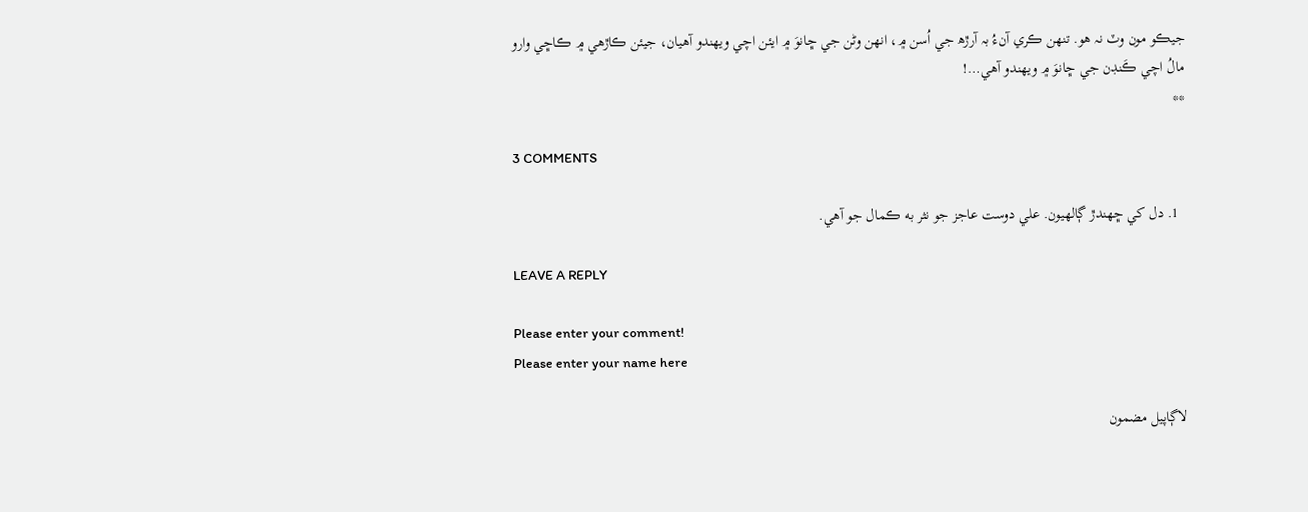جيڪو مون وٽ نہ هو. تنھن ڪري آنءُ بہ آرڙھ جي اُسن ۾، انهن وڻن جي ڇانوَ ۾ ايئن اچي ويھندو آهيان، جيئن ڪاڙهي ۾ ڪاڇي وارو مالُ اچي ڪَنڊن جي ڇانوَ ۾ ويھندو آهي…!
**

3 COMMENTS

  1. دل کي ڇهندڙ ڳالھيون. علي دوست عاجز جو نثر به ڪمال جو آھي.

LEAVE A REPLY

Please enter your comment!
Please enter your name here

لاڳاپيل مضمون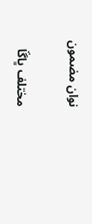نوان مضمون

مختلف ڀاڱا